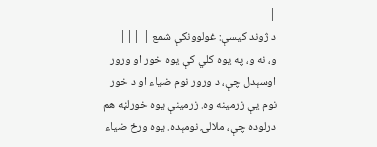|
د ژوند کيسې: غولوونکې شمع | |||
و، نه و، په يوه کلي کې يوه خور او ورور اوسېدل چې، د ورور نوم ضياء او د خور نوم يې زرمينه وه. زرمينې يوه خورلڼه هم درلوده چې، ملالۍ نومېده. يوه ورځ ضياء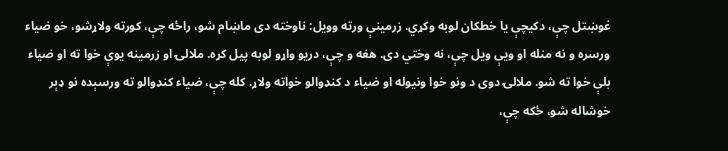غوښتل چې، دکيچې يا خطکان لوبه وکړي. زرمينې ورته وويل: ناوخته دی ماښام شو، راځه چې، کورته ولاړشو، خو ضياء ورسره و نه منله او ويې ويل چې، نه وختي دی. هغه و چې، دريو واړو لوبه پيل کړه. ملالۍ او زرمينه يوې خوا ته او ضياء بلې خوا ته شو. ملالۍ دوی د ونو خوا ونيوله او ضياء د کنډوالو خواته ولاړ. کله چې، ضياء کنډوالو ته ورسېده نو ډېر خوشاله شو، ځکه چې،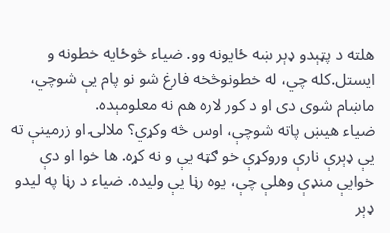هلته د پټېدو ډېر ښه ځايونه وو. ضياء څوځايه خطونه و ايستل.کله چي، له خطونوڅخه فارغ شو نو پام يې شوچي، ماښام شوی دی او د کور لاره هم نه معلومېده.
ضياء هيښ پاته شوچې، اوس څه وکړي؟ ملالۍ او زرمينې ته يې ډېرې نارې وروکړې خو ګټه يې و نه کړه. ها خوا او دې خوايې منډې وهلې چې، يوه رڼا يې وليده. ضياء د رڼا په ليدو ډېر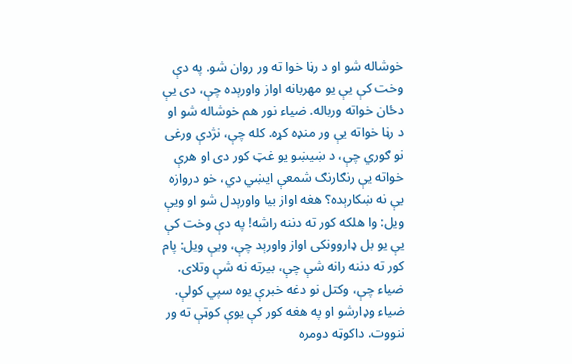خوشاله شو او د رڼا خوا ته ور روان شو. په دې وخت کې يې يو مهربانه اواز واورېده چې، دی يې دځان خواته ورباله. ضياء نور هم خوشاله شو او د رڼا خواته يې ور منډه کړه. کله چې، نژدې ورغی نو ګوري چې، د ښيښو يو غټ کور دی او هرې خواته يې رنګارنګ شمعې ايښي دي، خو دروازه يې نه ښکارېده؟ هغه اواز بيا واورېدل شو او ويې ويل: وا هلکه کور ته دننه راشه! په دې وخت کې يې يو بل ډاروونکی اواز واورېد چې، ويې ويل: پام کور ته دننه رانه شې چې، بيرته نه شې وتلای. ضياء چې، وکتل نو دغه خبرې يوه سپي کولې. ضياء وډارشو او په هغه کور کې يوې کوټې ته ور ننووت. داکوټه دومره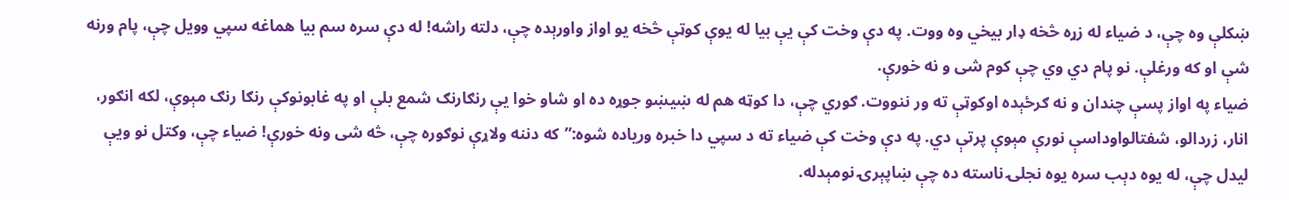ښکلې وه چې، د ضياء له زړه څخه ډار بيخي وه ووت. په دې وخت کې يې بيا له يوې کوټې څخه يو اواز واورېده چې، دلته راشه! له دې سره سم بيا هماغه سپي وويل چې، پام ورنه شې او که ورغلې. نو پام دي وي چې کوم شی و نه خورې.
ضياء په اواز پسې چندان و نه ګرځېده اوکوټې ته ور ننووت. ګوري چې، دا کوټه هم له ښيښو جوړه ده او شاو خوا يې رنګارنګ شمع بلې او په غابونوکې رنګا رنګ مېوې، لکه انګور، انار، زردالو، شفتالواوداسې نورې مېوې پرتې دي. په دې وخت کې ضياء ته د سپي دا خبره ورياده شوه:”که دننه ولاړې نوګوره چې، څه شی ونه خورې! ضياء چې، وکتل نو ويې ليدل چې، له يوه دېب سره يوه نجلۍ ناسته ده چې ښاپېرۍ نومېدله.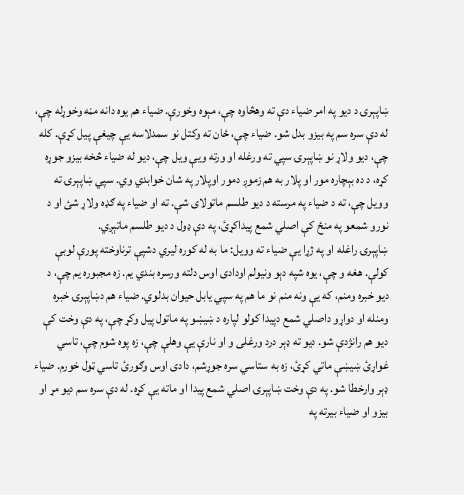ښاپېرۍ د ديو په امر ضياء دې ته وهڅاوه چې، مېوه وخورې. ضياء هم يوه دانه مڼه وخوړله چې، له دې سره سم په بيزو بدل شو. ضياء چې، ځان ته وکتل نو سمدلاسه يې چيغې پيل کړې. کله چې، ديو ولاړ نو ښاپېرۍ سپي ته ورغله او ورته ويې ويل چې، ديو له ضياء څخه بيزو جوړه کړه، د ده بېچاره مور او پلار به هم زموږ دمور اوپلار په شان خوابدي وي. سپي ښاپېرۍ ته وويل چې، ته د ضياء په مرسته د ديو طلسم ماتولای شې. ته او ضياء په ګډه ولاړ شئ او د نورو شمعو په منځ کې اصلي شمع پيداکړئ، په دې ډول د ديو طلسم ماتېږي.
ښاپېرۍ راغله او په ژړا يې ضياء ته وويل: ما به له کوره ليري دشپې ترناوخته پورې لوبې کولې. هغه و چې، يوه شپه دېو ونيولم اودادی اوس دلته ورسره بندي يم. زه مجبوره يم چې، د ديو خبره ومنم، که يې ونه منم نو ما هم په سپي يابل حيوان بدلوي. ضياء هم دښاپېرۍ خبره ومنله او دواړو داصلي شمع دپيدا کولو لپاره د ښيښو په ماتول پيل وکړ چې، په دې وخت کې ديو هم رانژدې شو. ديو ته ډېر درد ورغلی و او نارې يې وهلې چې، زه پوه شوم چې، تاسي غواړئ ښيښې ماتي کړئ، زه به ستاسي سره جوړشم، دادی اوس وګورئ تاسي ټول خورم. ضياء ډېر وارخطا شو. په دې وخت ښاپېرۍ اصلي شمع پيدا او ماته يې کړه. له دې سره سم ديو مړ او بيزو او ضياء بيرته په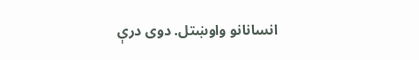انسانانو واوښتل. دوی درې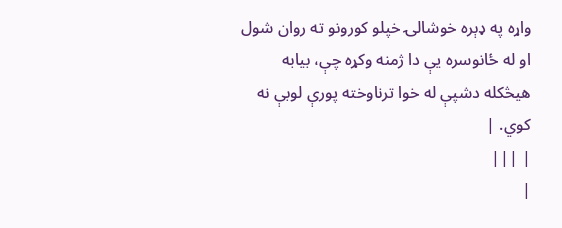واړه په ډېره خوشالۍ خپلو کورونو ته روان شول او له ځانوسره يې دا ژمنه وکړه چې، بيابه هيڅکله دشپې له خوا ترناوخته پورې لوبې نه کوي. |
| |||
|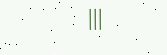|||